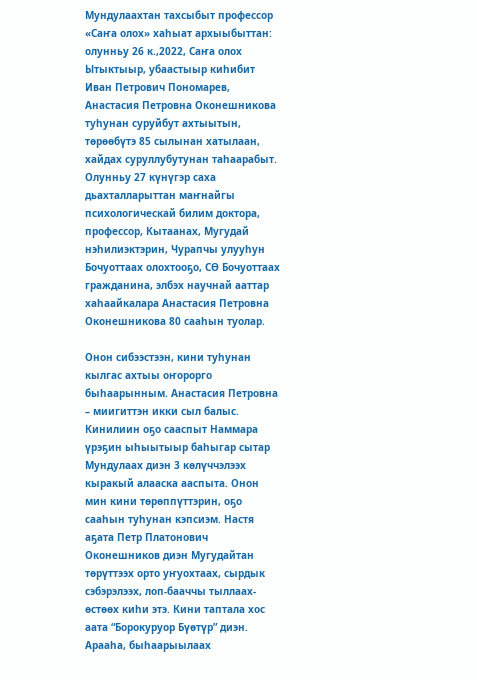Мундулаахтан тахсыбыт профессор
«Саҥа олох» хаһыат архыыбыттан: олунньу 26 к.,2022, Саҥа олох
Ытыктыыр, убаастыыр киһибит Иван Петрович Пономарев, Анастасия Петровна Оконешникова туһунан суруйбут ахтыытын, төрөөбүтэ 85 сылынан хатылаан, хайдах суруллубутунан таһаарабыт.
Олунньу 27 күнүгэр саха дьахталларыттан маҥнайгы психологическай билим доктора, профессор, Кытаанах, Мугудай нэһилиэктэрин, Чурапчы улууһун Бочуоттаах олохтооҕо, СӨ Бочуоттаах гражданина, элбэх научнай ааттар хаһаайкалара Анастасия Петровна Оконешникова 80 сааһын туолар.

Онон сибээстээн, кини туһунан кылгас ахтыы оҥорорго быһаарынным. Анастасия Петровна – миигиттэн икки сыл балыс. Кинилиин оҕо сааспыт Наммара үрэҕин ыһыытыыр баһыгар сытар Мундулаах диэн 3 көлүччэлээх кыракый алааска ааспыта. Онон мин кини төрөппүттэрин, оҕо сааһын туһунан кэпсиэм. Настя аҕата Петр Платонович Оконешников диэн Мугудайтан төрүттээх орто уҥуохтаах, сырдык сэбэрэлээх, лоп-бааччы тыллаах-өстөөх киһи этэ. Кини таптала хос аата “Борокуруор Бүөтүр” диэн. Арааһа, быһаарыылаах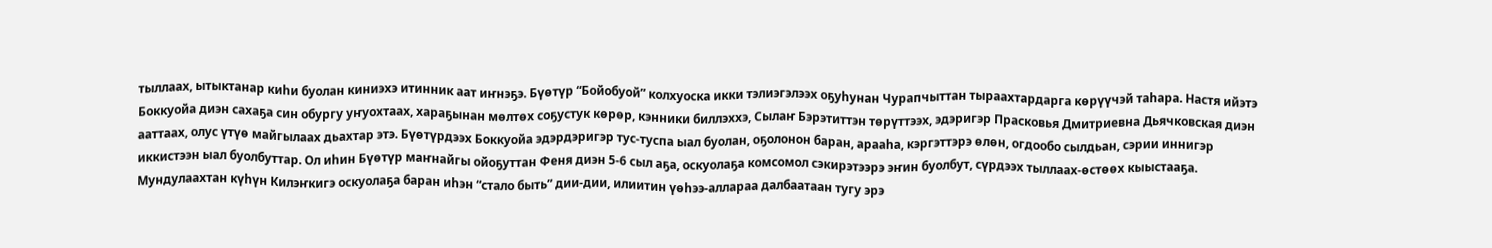тыллаах, ытыктанар киһи буолан киниэхэ итинник аат иҥнэҕэ. Бүөтүр “Бойобуой” колхуоска икки тэлиэгэлээх оҕуһунан Чурапчыттан тыраахтардарга көрүүчэй таһара. Настя ийэтэ Боккуойа диэн сахаҕа син обургу уҥуохтаах, хараҕынан мөлтөх соҕустук көрөр, кэнники биллэххэ, Сылаҥ Бэрэтиттэн төрүттээх, эдэригэр Прасковья Дмитриевна Дьячковская диэн ааттаах, олус үтүө майгылаах дьахтар этэ. Бүөтүрдээх Боккуойа эдэрдэригэр тус-туспа ыал буолан, оҕолонон баран, арааһа, кэргэттэрэ өлөн, огдообо сылдьан, сэрии иннигэр иккистээн ыал буолбуттар. Ол иһин Бүөтүр маҥнайгы ойоҕуттан Феня диэн 5-6 сыл аҕа, оскуолаҕа комсомол сэкирэтээрэ эҥин буолбут, сүрдээх тыллаах-өстөөх кыыстааҕа. Мундулаахтан күһүн Килэҥкигэ оскуолаҕа баран иһэн “стало быть” дии-дии, илиитин үөһээ-аллараа далбаатаан тугу эрэ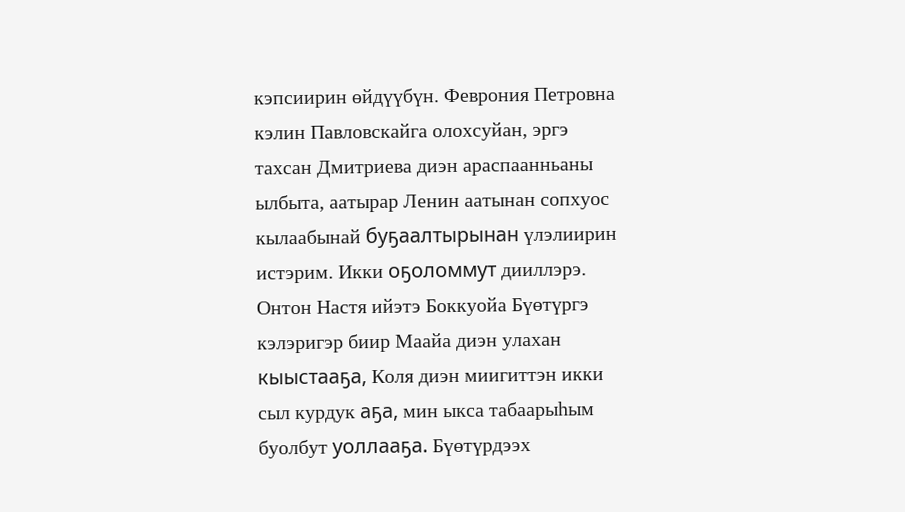кэпсиирин өйдүүбүн. Феврония Петровна кэлин Павловскайга олохсуйан, эргэ тахсан Дмитриева диэн араспаанньаны ылбыта, аатырар Ленин аатынан сопхуос кылаабынай буҕаалтырынан үлэлиирин истэрим. Икки оҕоломмут дииллэрэ. Онтон Настя ийэтэ Боккуойа Бүөтүргэ кэлэригэр биир Маайа диэн улахан кыыстааҕа, Коля диэн миигиттэн икки сыл курдук аҕа, мин ыкса табаарыһым буолбут уоллааҕа. Бүөтүрдээх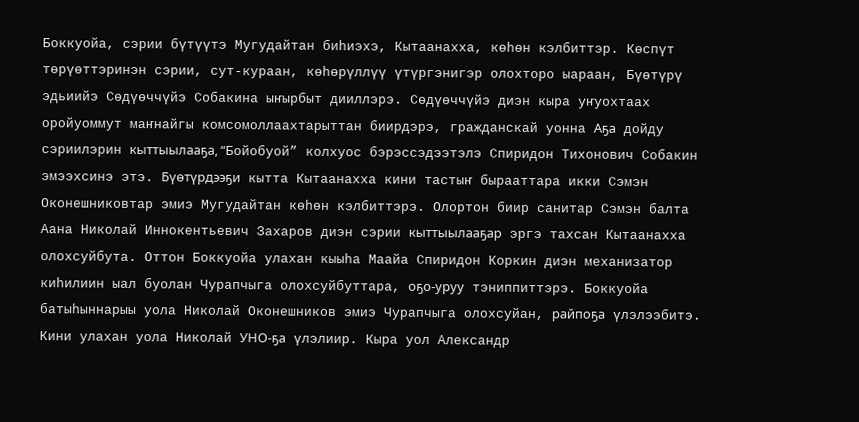Боккуойа, сэрии бүтүүтэ Мугудайтан биһиэхэ, Кытаанахха, көһөн кэлбиттэр. Көспүт төрүөттэринэн сэрии, сут-кураан, көһөрүллүү үтүргэнигэр олохторо ыараан, Бүөтүрү эдьиийэ Сөдүөччүйэ Собакина ыҥырбыт дииллэрэ. Сөдүөччүйэ диэн кыра уҥуохтаах оройуоммут маҥнайгы комсомоллаахтарыттан биирдэрэ, гражданскай уонна Аҕа дойду сэриилэрин кыттыылааҕа, “Бойобуой” колхуос бэрэссэдээтэлэ Спиридон Тихонович Собакин эмээхсинэ этэ. Бүөтүрдээҕи кытта Кытаанахха кини тастыҥ бырааттара икки Сэмэн Оконешниковтар эмиэ Мугудайтан көһөн кэлбиттэрэ. Олортон биир санитар Сэмэн балта Аана Николай Иннокентьевич Захаров диэн сэрии кыттыылааҕар эргэ тахсан Кытаанахха олохсуйбута. Оттон Боккуойа улахан кыыһа Маайа Спиридон Коркин диэн механизатор киһилиин ыал буолан Чурапчыга олохсуйбуттара, оҕо-уруу тэниппиттэрэ. Боккуойа батыһыннарыы уола Николай Оконешников эмиэ Чурапчыга олохсуйан, райпоҕа үлэлээбитэ. Кини улахан уола Николай УНО-ҕа үлэлиир. Кыра уол Александр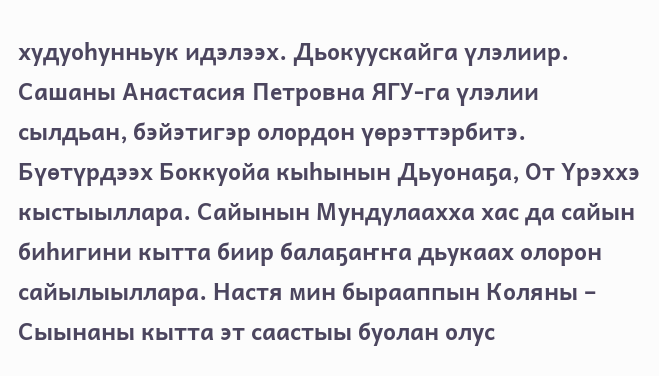худуоһунньук идэлээх. Дьокуускайга үлэлиир. Сашаны Анастасия Петровна ЯГУ-га үлэлии сылдьан, бэйэтигэр олордон үөрэттэрбитэ. Бүөтүрдээх Боккуойа кыһынын Дьуонаҕа, От Үрэххэ кыстыыллара. Сайынын Мундулаахха хас да сайын биһигини кытта биир балаҕаҥҥа дьукаах олорон сайылыыллара. Настя мин бырааппын Коляны – Сыынаны кытта эт саастыы буолан олус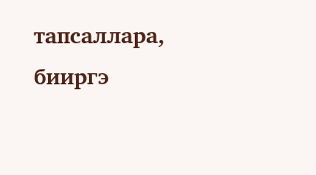тапсаллара, бииргэ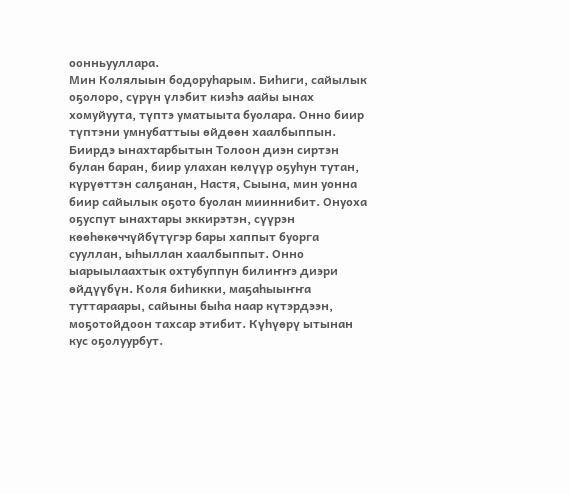оонньууллара.
Мин Колялыын бодоруһарым. Биһиги, сайылык оҕолоро, сүрүн үлэбит киэһэ аайы ынах хомуйуута, түптэ уматыыта буолара. Онно биир түптэни умнубаттыы өйдөөн хаалбыппын. Биирдэ ынахтарбытын Толоон диэн сиртэн булан баран, биир улахан көлүүр оҕуһун тутан, күрүөттэн салҕанан, Настя, Сыына, мин уонна биир сайылык оҕото буолан мииннибит. Онуоха оҕуспут ынахтары эккирэтэн, сүүрэн көөһөкөччүйбүтүгэр бары хаппыт буорга сууллан, ыһыллан хаалбыппыт. Онно ыарыылаахтык охтубуппун билиҥҥэ диэри өйдүүбүн. Коля биһикки, маҕаһыыҥҥа туттараары, сайыны быһа наар күтэрдээн, моҕотойдоон тахсар этибит. Күһүөрү ытынан кус оҕолуурбут.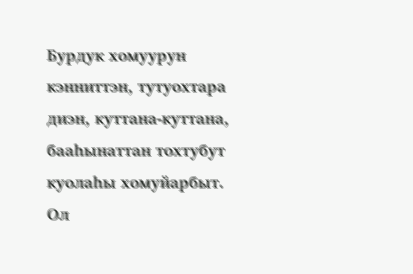Бурдук хомуурун кэнниттэн, тутуохтара диэн, куттана-куттана, бааһынаттан тохтубут куолаһы хомуйарбыт. Ол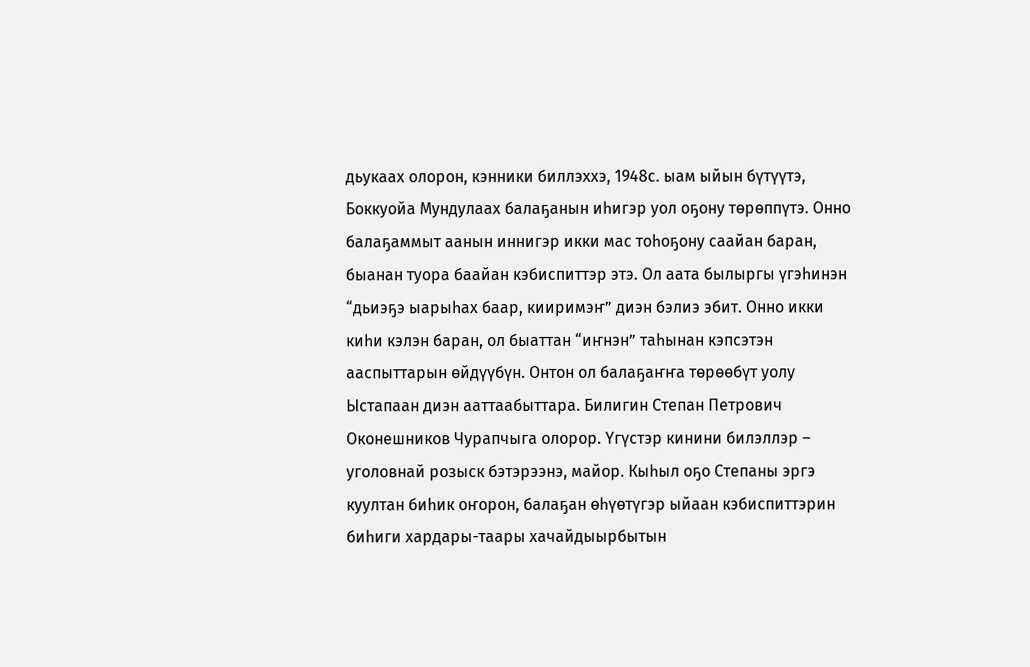дьукаах олорон, кэнники биллэххэ, 1948с. ыам ыйын бүтүүтэ, Боккуойа Мундулаах балаҕанын иһигэр уол оҕону төрөппүтэ. Онно балаҕаммыт аанын иннигэр икки мас тоһоҕону саайан баран, быанан туора баайан кэбиспиттэр этэ. Ол аата былыргы үгэһинэн “дьиэҕэ ыарыһах баар, кииримэҥ” диэн бэлиэ эбит. Онно икки киһи кэлэн баран, ол быаттан “иҥнэн” таһынан кэпсэтэн ааспыттарын өйдүүбүн. Онтон ол балаҕаҥҥа төрөөбүт уолу Ыстапаан диэн ааттаабыттара. Билигин Степан Петрович Оконешников Чурапчыга олорор. Үгүстэр кинини билэллэр – уголовнай розыск бэтэрээнэ, майор. Кыһыл оҕо Степаны эргэ куултан биһик оҥорон, балаҕан өһүөтүгэр ыйаан кэбиспиттэрин биһиги хардары-таары хачайдыырбытын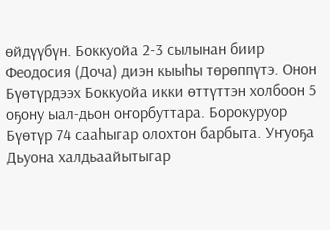өйдүүбүн. Боккуойа 2-3 сылынан биир Феодосия (Доча) диэн кыыһы төрөппүтэ. Онон Бүөтүрдээх Боккуойа икки өттүттэн холбоон 5 оҕону ыал-дьон оҥорбуттара. Борокуруор Бүөтүр 74 сааһыгар олохтон барбыта. Уҥуоҕа Дьуона халдьаайытыгар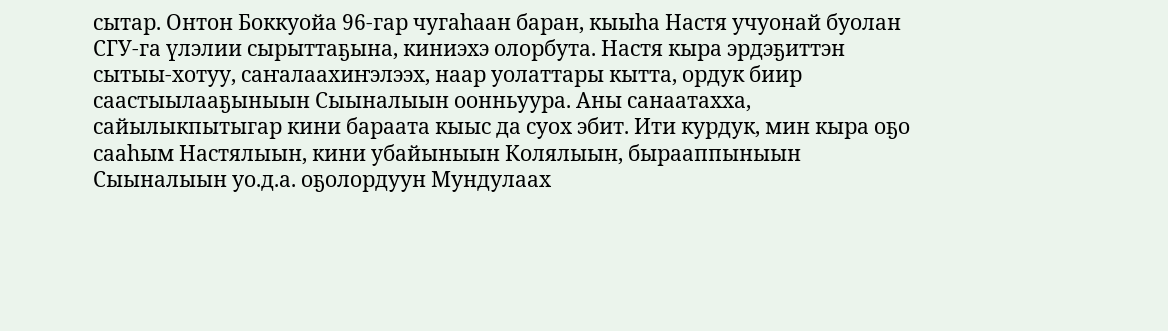сытар. Онтон Боккуойа 96-гар чугаһаан баран, кыыһа Настя учуонай буолан СГУ-га үлэлии сырыттаҕына, киниэхэ олорбута. Настя кыра эрдэҕиттэн сытыы-хотуу, саҥалаахиҥэлээх, наар уолаттары кытта, ордук биир саастыылааҕыныын Сыыналыын оонньуура. Аны санаатахха, сайылыкпытыгар кини бараата кыыс да суох эбит. Ити курдук, мин кыра оҕо сааһым Настялыын, кини убайыныын Колялыын, бырааппыныын Сыыналыын уо.д.а. оҕолордуун Мундулаах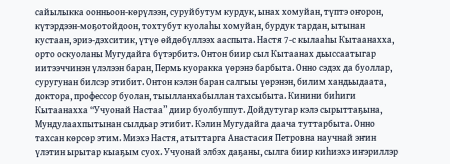сайылыкка оонньоон-көрүлээн, суруйбутум курдук, ынах хомуйан, түптэ оҥорон, күтэрдээн-моҕотойдоон, тохтубут куолаһы хомуйан, бурдук тардан, ытынан кустаан, эриэ-дэхситик, үтүө өйдөбүллээх ааспыта. Настя 7-с кылааһы Кытаанахха, орто оскуоланы Мугудайга бүтэрбитэ. Онтон биир сыл Кытаанах дьыссаатыгар иитээччинэн үлэлээн баран, Пермь куоракка үөрэнэ барбыта. Онно сэдэх да буоллар, суругунан билсэр этибит. Онтон кэлэн баран салгыы үөрэнэн, билим хандьыдаата, доктора, профессор буолан, тыылланхабыллан тахсыбыта. Кинини биһиги Кытаанахха “Учуонай Настаа” диир буолбуппут. Дойдутугар кэлэ сырыттаҕына, Мундулаахпытынан сылдьар этибит. Кэлин Мугудайга даача туттарбыта. Онно тахсан көрсөр этим. Миэхэ Настя, атыттарга Анастасия Петровна научнай эҥин үлэтин ырытар кыаҕым суох. Учуонай элбэх даҕаны, сылга биир киһиэхэ иҥэриллэр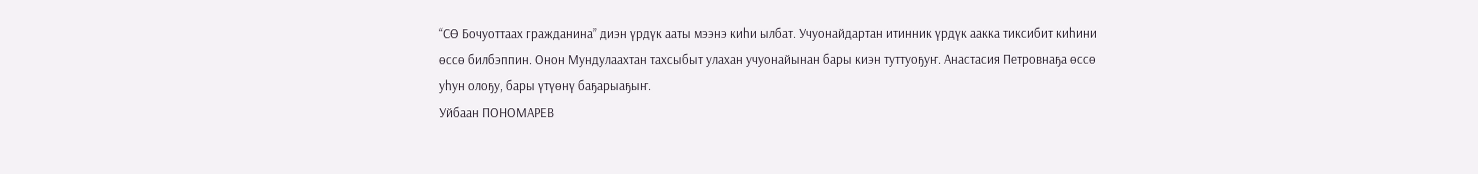“СӨ Бочуоттаах гражданина” диэн үрдүк ааты мээнэ киһи ылбат. Учуонайдартан итинник үрдүк аакка тиксибит киһини өссө билбэппин. Онон Мундулаахтан тахсыбыт улахан учуонайынан бары киэн туттуоҕуҥ. Анастасия Петровнаҕа өссө уһун олоҕу, бары үтүөнү баҕарыаҕыҥ.
Уйбаан ПОНОМАРЕВ